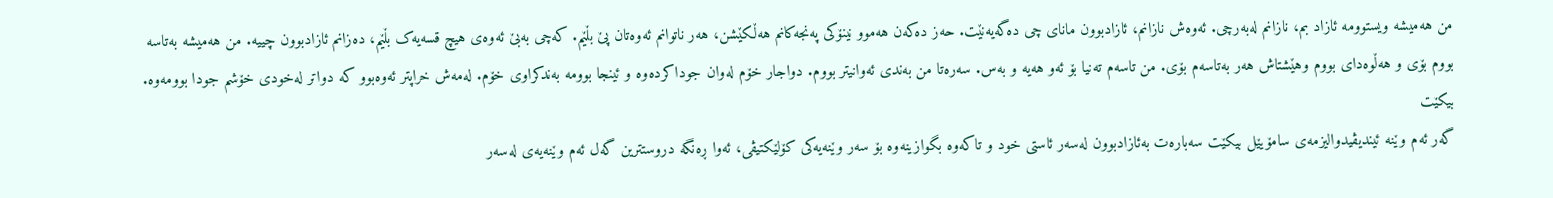من هەمیشە ویستوومە ئازاد بم، نازانم لەبەرچی. ئەوەش نازانم، ئازادبوون مانای چی دەگەیەنێت. حەز دەکەن هەموو نینۆکی پەنجەکانم هەڵکێشن، هەر ناتوانم ئەوەتان پێ بڵێم. کەچی بەبێ ئەوەی هیچ قسەیەک بڵێم، دەزانم ئازادبوون چییە. من هەمیشە بەتاسە بووم بۆی و هەڵوەدای بووم وهێشتاش هەر بەتاسەم بۆی. من تاسەم تەنیا بۆ ئەو هەیە و بەس. سەرەتا من بەندی ئەوانیتر بووم. دواجار خۆم لەوان جوداکردەوە و ئینجا بوومە بەندکراوی خۆم. لەمەش خراپتر ئەوەبوو کە دواتر لەخودی خۆشم جودا بوومەوە. بیکێت
گەر ئەم وێنە ئیندیڤیدوالیزمەی سامۆیێل بیکێت سەبارەت بەئازادبوون لەسەر ئاستی خود و تاکەوە بگوازینەوە بۆ سەر وێنەیەکی کۆلێکتیڤی، ئەوا ڕەنگە دروستترین گەل ئەم وێنەیەی لەسەر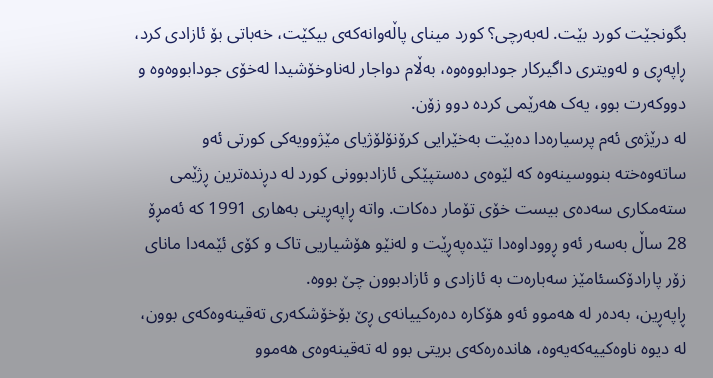بگونجێت کورد بێت. لەبەرچی؟ کورد مینای پاڵەوانەکەی بیکێت، خەباتی بۆ ئازادی کرد، ڕاپەڕی و لەویتری داگیرکار جودابووەوە، بەڵام دواجار لەناوخۆشیدا لەخۆی جودابووەوە و دووکەرت بوو، یەک هەرێمی کردە دوو زۆن.
لە درێژەی ئەم پرسیارەدا دەبێت بەخێرایی کرۆنۆلۆژیای مێژوویەکی کورتی ئەو ساتەوەختە بنووسینەوە کە لێوەی دەستپێکی ئازادبوونی کورد لە دڕندەترین ڕژێمی ستەمکاری سەدەی بیست خۆی تۆمار دەکات. واتە ڕاپەڕینی بەهاری 1991 کە ئەمڕۆ 28 ساڵ بەسەر ئەو ڕووداوەدا تێدەپەڕێت و لەنێو هۆشیاریی تاک و کۆی ئێمەدا مانای زۆر پارادۆکسئامێز سەبارەت بە ئازادی و ئازادبوون چێ بووە.
ڕاپەڕین، بەدەر لە هەموو ئەو هۆکارە دەرەکییانەی ڕێ بۆخۆشکەری تەقینەوەکەی بوون، لە دیوە ناوەکییەکەیەوە، هاندەرەکەی بریتی بوو لە تەقینەوەی هەموو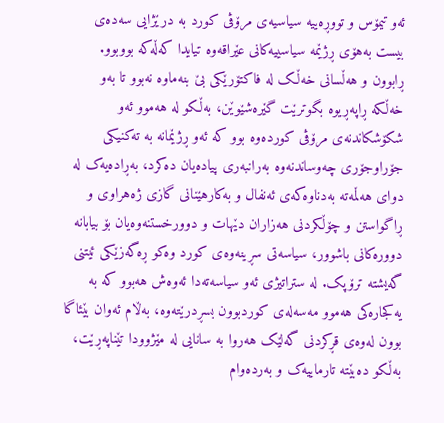ئەو تیمۆس و تووڕەییە سیاسیەی مرۆڤی کورد بە درێژایی سەدەی بیست بەهۆی ڕژێمە سیاسییەکانی عێراقەوە تیایدا کەڵەکە بووبوو. ڕابوون و هەڵسانی خەڵک لە فاکتۆرێکی بێ بنەماوە نەبوو تا بەو خەڵکە ڕاپەڕیوە بگوترێت گێرەشێوێن، بەڵکو لە هەموو ئەو شکۆشکاندنەی مرۆڤی کوردەوە بوو کە ئەو ڕژێمانە بە تەکنیکی جۆراوجۆری چەوساندنەوە بەرانبەری پیادەیان دەکرد، بەڕادەیەک لە دوای هەڵمەتە بەدناوەکەی ئەنفال و بەکارهێنانی گازی ژەهراوی و ڕاگواستن و چۆڵکردنی هەزاران دێهات و دوورخستنەوەیان بۆ بیابانە دوورەکانی باشوور، سیاسەتی سڕینەوەی کورد وەکو ڕەگەزێکی ئیتنی گەیشتە ترۆپک. لە ستراتیژی ئەو سیاسەتەدا ئەوەش هەبوو کە بە یەکجارەکی هەموو مەسەلەی کوردبوون بسڕدرێتەوە، بەڵام ئەوان بێئاگا بوون لەوەی قڕکردنی گەلێک هەروا بە سانایی لە مێژوودا تێناپەڕێت، بەڵکو دەبێتە تارماییەک و بەردەوام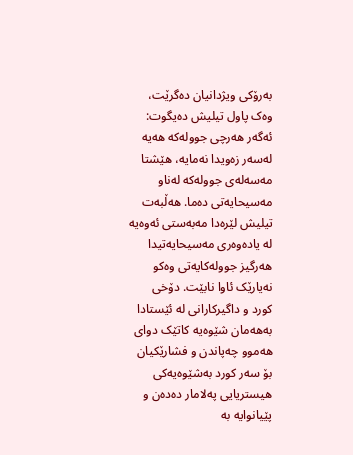بەرۆکی ویژدانیان دەگرێت، وەک پاول تیلیش دەیگوت: ئەگەر هەرچی جوولەکە هەیە لەسەر زەویدا نەمایە، هێشتا مەسەلەی جوولەکە لەناو مەسیحایەتی دەما. هەڵبەت تیلیش لێرەدا مەبەستی ئەوەیە لە یادەوەری مەسیحایەتیدا هەرگیز جوولەکایەتی وەکو نەیارێک ئاوا نابێت. دۆخی کورد و داگیرکارانی لە ئێستادا بەهەمان شێوەیە کاتێک دوای هەموو چەپاندن و فشارێکیان بۆ سەر کورد بەشێوەیەکی هیستریایی پەلامار دەدەن و پێیانوایە بە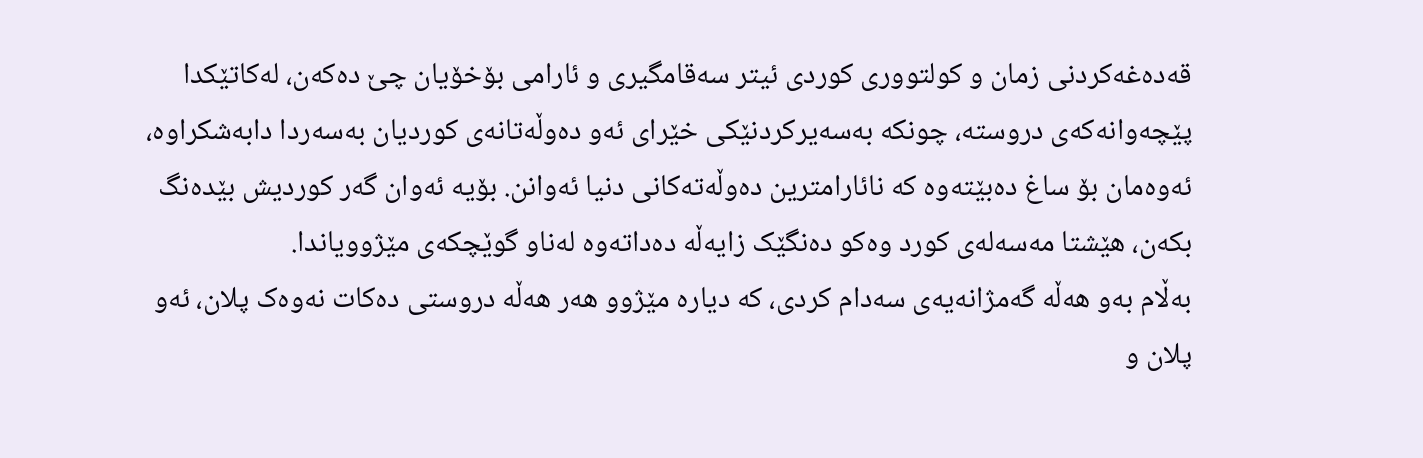قەدەغەکردنی زمان و کولتووری کوردی ئیتر سەقامگیری و ئارامی بۆخۆیان چێ دەکەن، لەکاتێکدا پێچەوانەکەی دروستە، چونکە بەسەیرکردنێکی خێرای ئەو دەوڵەتانەی کوردیان بەسەردا دابەشکراوە، ئەوەمان بۆ ساغ دەبێتەوە کە نائارامترین دەوڵەتەکانی دنیا ئەوانن. بۆیە ئەوان گەر کوردیش بێدەنگ بکەن، هێشتا مەسەلەی کورد وەکو دەنگێک زایەڵە دەداتەوە لەناو گوێچکەی مێژوویاندا.
بەڵام بەو هەڵە گەمژانەیەی سەدام کردی، کە دیارە مێژوو هەر هەڵە دروستی دەکات نەوەک پلان، ئەو پلان و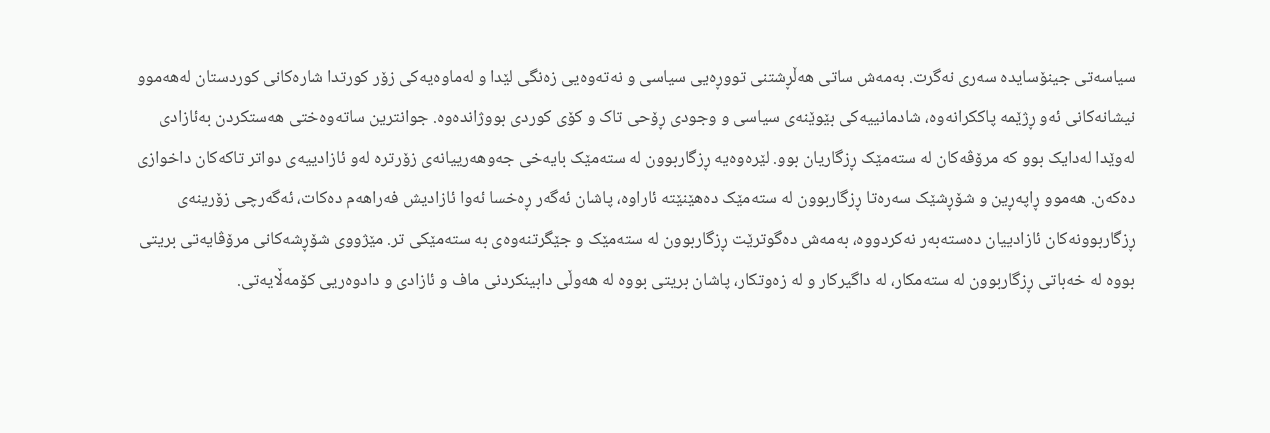سیاسەتی جینۆسایدە سەری نەگرت. بەمەش ساتی هەڵڕشتنی تووڕەیی سیاسی و نەتەوەیی زەنگی لێدا و لەماوەیەکی زۆر کورتدا شارەکانی کوردستان لەهەموو نیشانەکانی ئەو ڕژێمە پاککرانەوە، شادمانییەکی بێوێنەی سیاسی و وجودی ڕۆحی تاک و کۆی کوردی بووژاندەوە. جوانترین ساتەوەختی هەستکردن بەئازادی لەوێدا لەدایک بوو کە مرۆڤەکان لە ستەمێک ڕزگاریان بوو. لێرەوەیە ڕزگاربوون لە ستەمێک بایەخی جەوهەرییانەی زۆرترە لەو ئازادییەی دواتر تاکەکان داخوازی دەکەن. هەموو ڕاپەڕین و شۆڕشێک سەرەتا ڕزگاربوون لە ستەمێک دەهێنێتە ئاراوە، پاشان ئەگەر ڕەخسا ئەوا ئازادیش فەراهەم دەکات، ئەگەرچی زۆرینەی ڕزگاربوونەکان ئازادییان دەستەبەر نەکردووە، بەمەش دەگوترێت ڕزگاربوون لە ستەمێک و جێگرتنەوەی بە ستەمێکی تر. مێژووی شۆڕشەکانی مرۆڤایەتی بریتی بووە لە خەباتی ڕزگاربوون لە ستەمکار، لە داگیرکار و لە زەوتکار، پاشان بریتی بووە لە هەوڵی دابینکردنی ماف و ئازادی و دادوەریی کۆمەڵایەتی.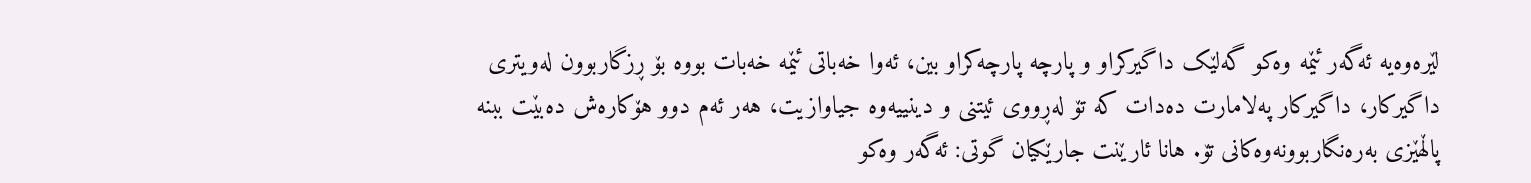لێرەوەیە ئەگەر ئێمە وەکو گەلێک داگیرکراو و پارچە پارچەکراو بین، ئەوا خەباتی ئێمە خەبات بووە بۆ ڕزگاربوون لەویتری داگیرکار، داگیرکار پەلامارت دەدات کە تۆ لەڕووی ئیتنی و دینییەوە جیاوازیت، هەر ئەم دوو هۆکارەش دەبێت ببنە پاڵهێزی بەرەنگاربوونەوەکانی تۆ. هانا ئارێنت جارێکیان گوتی: ئەگەر وەکو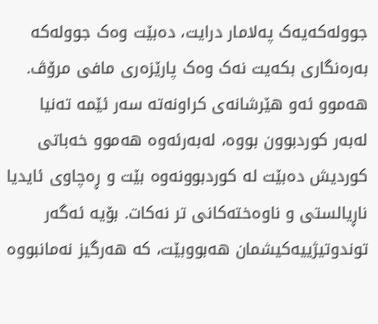جوولەکەیەک پەلامار درایت، دەبێت وەک جوولەکە بەرەنگاری بکەیت نەک وەک پارێزەری مافی مرۆڤ. هەموو ئەو هێرشانەی کراونەتە سەر ئێمە تەنیا لەبەر کوردبوون بووە، لەبەرئەوە هەموو خەباتی کوردیش دەبێت لە کوردبوونەوە بێت و ڕەچاوی ئایدیا ناڕیالستی و ناوەختەکانی تر نەکات. بۆیە ئەگەر توندوتیژییەکیشمان هەبووبێت، کە هەرگیز نەمانبووە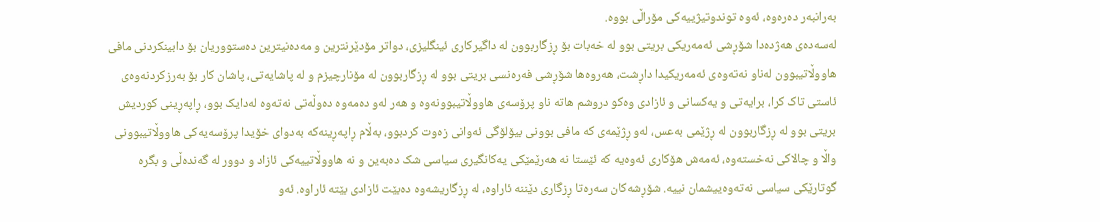بەرانبەر دەرەوە، ئەوە توندوتیژییەکی مۆراڵی بووە.
لەسەدەی هەژدەدا شۆڕشی ئەمەریکی بریتی بوو لە خەبات بۆ ڕزگاربوون لە داگیرکاری ئینگلیزی، دواتر مۆدێرنترین و مەدەنیترین دەستووریان بۆ دابینکردنی مافی هاووڵاتیبوون لەناو نەتەوەی ئەمەریکیدا داڕشت، هەروەها شۆڕشی فەرەنسی بریتی بوو لە ڕزگاربوون لە مۆنارچیزم و لە پاشایەتی، پاشان کار بۆ بەرزکردنەوەی ئاستی تاک کرا، برایەتی و یەکسانی و ئازادی وەکو دروشم هاتە ناو پرۆسەی هاووڵاتیبوونەوە و هەر لەو دەمەوە دەوڵەتی نەتەوە لەدایک بوو، ڕاپەڕینی کوردیش بریتی بوو لە ڕزگاربوون لە ڕژێمی بەعس، لەو ڕژێمەی کە مافی بوونی بیۆلۆگی ئەوانی زەوت کردبوو، بەڵام ڕاپەڕینەکە بەدوای خۆیدا پرۆسەیەکی هاووڵاتیبوونی واڵا و چالاکی نەخستەوە، ئەمەش هۆکاری ئەوەیە کە ئێستا نە هەرێمێکی یەکانگیری سیاسی شک دەبەین و نە هاووڵاتییەکی ئازاد و دوور لە گەندەڵی و بگرە گوتارێکی سیاسی نەتەوەییشمان نییە. شۆڕشەکان سەرەتا ڕزگاری دێننە ئاراوە، لە ڕزگاریشەوە دەبێت ئازادی بێتە ئاراوە. ئەو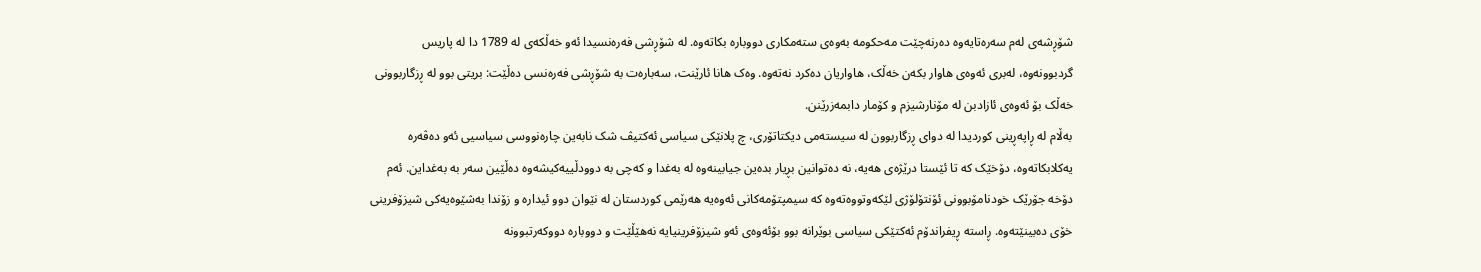شۆڕشەی لەم سەرەتایەوە دەرنەچێت مەحکومە بەوەی ستەمکاری دووبارە بکاتەوە. لە شۆڕشی فەرەنسیدا ئەو خەڵکەی لە 1789 دا لە پاریس گردبوونەوە، لەبری ئەوەی هاوار بکەن خەڵک، هاواریان دەکرد نەتەوە. وەک هانا ئارێنت، سەبارەت بە شۆڕشی فەرەنسی دەڵێت: بریتی بوو لە ڕزگاربوونی خەڵک بۆ ئەوەی ئازادبن لە مۆنارشیزم و کۆمار دابمەزرێنن.
بەڵام لە ڕاپەڕینی کوردیدا لە دوای ڕزگاربوون لە سیستەمی دیکتاتۆری، چ پلانێکی سیاسی ئەکتیڤ شک نابەین چارەنووسی سیاسیی ئەو دەڤەرە یەکلابکاتەوە، دۆخێک کە تا ئێستا درێژەی هەیە، نە دەتوانین بڕیار بدەین جیابینەوە لە بەغدا و کەچی بە دوودڵییەکیشەوە دەڵێین سەر بە بەغداین. ئەم دۆخە جۆرێک خودنامۆبوونی ئۆنتۆلۆژی لێکەوتووەتەوە کە سیمپتۆمەکانی ئەوەیە هەرێمی کوردستان لە نێوان دوو ئیدارە و زۆندا بەشێوەیەکی شیزۆفرینی خۆی دەبینێتەوە. ڕاستە ڕیفراندۆم ئەکتێکی سیاسی بوێرانە بوو بۆئەوەی ئەو شیزۆفرینیایە نەهێڵێت و دووبارە دووکەرتبوونە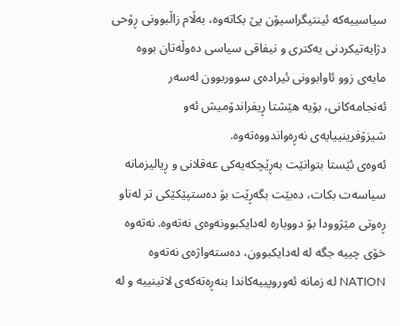سیاسییەکە ئینتیگراسیۆن پێ بکاتەوە، بەڵام زاڵبوونی ڕۆحی دژایەتیکردنی یەکتری و نیفاقی سیاسی دەوڵەتان بووە مایەی زوو ئاوابوونی ئیرادەی سووربوون لەسەر ئەنجامەکانی، بۆیە هێشتا ڕیفراندۆمیش ئەو شیزۆفرینییایەی نەڕەواندووەتەوە.
ئەوەی ئێستا بتوانێت بەڕێچکەیەکی عەقلانی و ڕیالیزمانە سیاسەت بکات، دەبێت بگەڕێت بۆ دەستپێکێکی تر لەناو ڕەوتی مێژوودا بۆ دووبارە لەدایکبوونەوەی نەتەوە. نەتەوە خۆی چییە جگە لە لەدایکبوون، دەستەواژەی نەتەوە NATION لە زمانە ئەوروپییەکاندا بنەڕەتەکەی لاتینییە و لە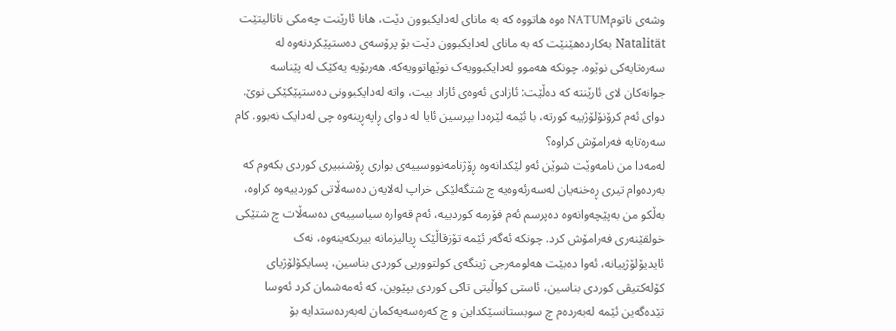وشەی ناتومNATUM ەوە هاتووە کە بە مانای لەدایکبوون دێت، هانا ئارێنت چەمکی ناتالیتێت Natalität بەکاردەهێنێت کە بە مانای لەدایکبوون دێت بۆ پرۆسەی دەستپێکردنەوە لە سەرەتایەکی نوێوە. چونکە هەموو لەدایکبوویەک نوێهاتوویەکە. هەربۆیە یەکێک لە پێناسە جوانەکان لای ئارێنتە کە دەڵێت: ئازادی ئەوەی ئازاد بیت، واتە لەدایکبوونی دەستپێکێکی نوێ.
دوای ئەم کرۆنۆلۆژییە کورتە، با ئێمە لێرەدا بپرسین ئایا لە دوای ڕاپەڕینەوە چی لەدایک نەبوو. کام سەرەتایە فەرامۆش کراوە؟
لەمەدا من نامەوێت شوێن ئەو لێکدانەوە ڕۆژنامەنووسییەی بواری ڕۆشنبیری کوردی بکەوم کە بەردەوام تیری ڕەخنەیان لەسەرئەوەیە چ شتگەلێکی خراپ لەلایەن دەسەڵاتی کوردییەوە کراوە، بەڵکو من بەپێچەوانەوە دەپرسم ئەم فۆرمە کوردییە، ئەم قەوارە سیاسییەی دەسەڵات چ شتێکی خولقێنەری فەرامۆش کرد. چونکە ئەگەر ئێمە تۆزقاڵێک ڕیالیزمانە بیربکەینەوە، نەک ئایدیۆلۆژییانە، ئەوا دەبێت هەلومەرجی ژینگەی کولتووریی کوردی بناسین، پسایکۆلۆژیای کۆلەکتیڤی کوردی بناسین، ئاستی کواڵیتی تاکی کوردی بپێوین، کە ئەمەشمان کرد ئەوسا تێدەگەین ئێمە لەبەردەم چ سوبستانسێکداین و چ کەرەسەیەکمان لەبەردەستدایە بۆ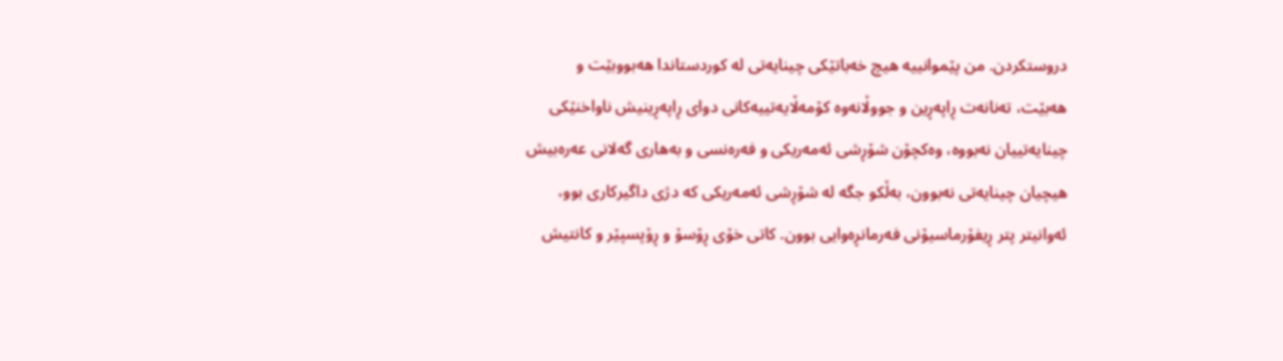دروستکردن. من پێموانییە هیچ خەباتێکی چینایەتی لە کوردستاندا هەبووبێت و هەبێت، تەنانەت ڕاپەڕین و جووڵانەوە کۆمەڵایەتییەکانی دوای ڕاپەڕینیش ناواخنێکی چینایەتییان نەبووە، وەکچۆن شۆڕشی ئەمەریکی و فەرەنسی و بەهاری گەلانی عەرەبیش هیچیان چینایەتی نەبوون، بەڵکو جگە لە شۆڕشی ئەمەریکی کە دژی داگیرکاری بوو، ئەوانیتر پتر ڕیفۆرماسیۆنی فەرمانڕەوایی بوون. کاتی خۆی ڕۆسۆ و ڕۆپسپێر و کانتیش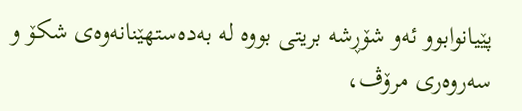پێیانوابوو ئەو شۆڕشە بریتی بووە لە بەدەستهێنانەوەی شکۆ و سەروەری مرۆڤ،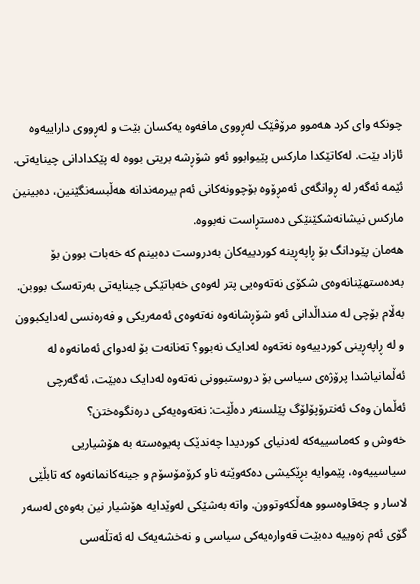چونکە وای کرد هەموو مرۆڤێک لەڕووی مافەوە یەکسان بێت و لەڕووی داراییەوە ئازاد بێت. لەکاتێکدا مارکس پێیوابوو ئەو شۆڕشە بریتی بووە لە پێکدادانی چینایەتی. ئێمە ئەگەر لە ڕوانگەی ئەمڕۆوە بۆچوونەکانی ئەم بیرمەندانە هەڵبسەنگێنین، دەبینین مارکس نیشانەشکێنێکی دەستڕاست نەبووە.
هەمان پێودانگ بۆ ڕاپەڕینە کوردییەکان بەدروست دەبینم کە خەبات بوون بۆ بەدەستهێنانەوەی شکۆی نەتەوەیی پتر لەوەی خەباتێکی چینایەتی بەرتەسک بووبن. بەڵام بۆچی لە منداڵدانی ئەو شۆڕشانەوە نەتەوەی ئەمەریکی و فەرەنسی لەدایکبوون و لە ڕاپەڕینی کوردییەوە نەتەوە لەدایک نەبوو؟ تەنانەت بۆ لەدوای ئەمانەوە لە ئەڵمانیاشدا پرۆژەی سیاسی بۆ دروستبوونی نەتەوە لەدایک دەبێت، ئەگەرچی ئەڵمان وەک ئەنترۆپۆلۆگ پێلسنەر دەڵێت: نەتەوەیەکی درەنگوەختن؟
خەوش و کەماسییەکە لەدنیای کوردیدا چەندێک پەیوەستە بە هۆشیاریی سیاسییەوە، پێموایە بڕێکیشی دەکەوێتە ناو کرۆمۆسۆم و جینەکانمانەوە کە تابڵێی لاسار و چەقاوەسوو هەڵکەوتوون. واتە بەشێکی لەوێدایە هۆشیار نین بەوەی لەسەر گۆی ئەم زەوییە دەبێت قەوارەیەکی سیاسی و نەخشەیەک لە ئەتڵەسی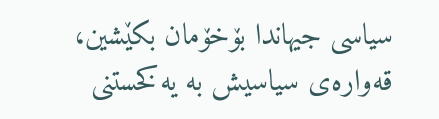سیاسی جیهاندا بۆخۆمان بکێشین، قەوارەی سیاسیش بە یەکخستنی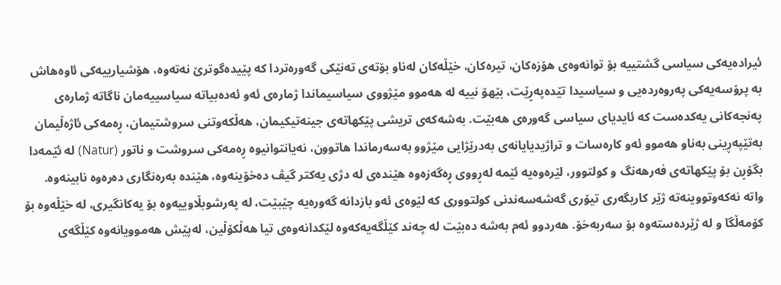ئیرادەیەکی سیاسی گشتییە بۆ توانەوەی هۆزەکان، تیرەکان، خێڵەکان لەناو بۆتەی تەنێکی گەورەتردا کە پێیدەگوترێ نەتەوە، هۆشیارییەکی ئاوەهاش بە پرۆسەیەکی پەروەردەیی و سیاسیدا تێدەپەڕێت، بێهۆ نییە لە هەموو مێژووی سیاسیماندا ژمارەی ئەو ئەدەبیاتە سیاسییەمان ناگاتە ژمارەی پەنجەکانی یەکدەست کە ئایدیای سیاسی گەورەی هەبێت. بەشەکەی تریشی پێکهاتەی جینەتیکیمان، هەڵکەوتنی سروشتیمان، ڕەمەکی ئاژەڵیمان بەتێپەڕینی بەناو هەموو ئەو کارەسات و تراژیدیایانەی بەدرێژایی مێژوو بەسەرماندا هاتوون، نەیانتوانیوە ڕەمەکی سروشت و ناتور (Natur) لە ئێمەدا بگۆڕن بۆ پێکهاتەی فەرهەنگ و کولتوور، لێرەوەیە ئێمە لەڕووی ڕەگەزەوە هێندەی لە دژی یەکتر گیڤ دەخۆینەوە، هێندە بەرەنگاری دەرەوە نابینەوە. واتە نەکەوتووینەتە ژێر کاریگەری تیۆری گەشەسەندنی کولتووری کە لێوەی ئەو بازدانە گەورەیە چێبێت، لە پەرشوبڵاوییەوە بۆ یەکانگیری، لە خێڵەوە بۆ کۆمەڵگا و لە ژێردەستەوە بۆ سەربەخۆ. هەردوو ئەم بەشە دەبێت لە چەند کێڵگەیەکەوە لێکدانەوەی تیا هەڵکۆڵین، لەپێش هەموویانەوە کێڵگەی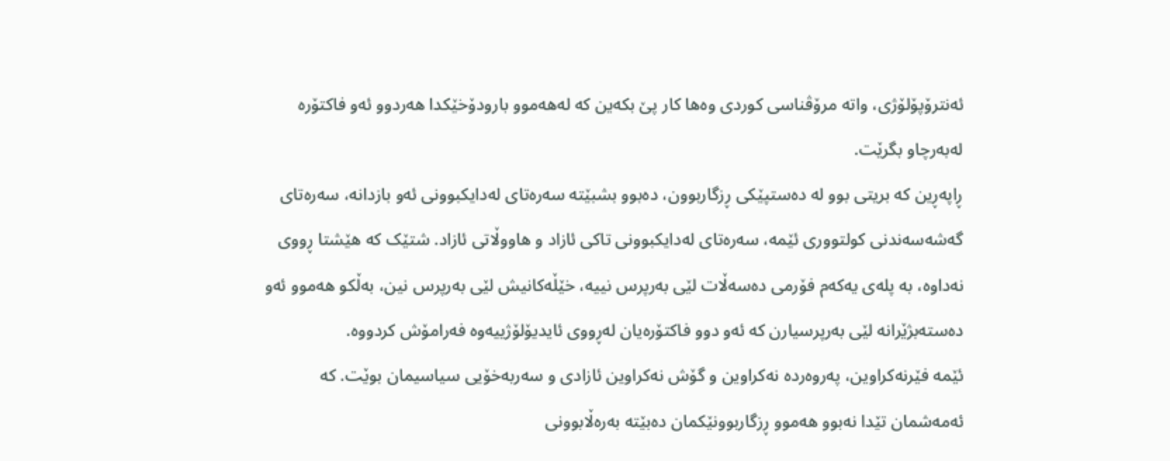ئەنترۆپۆلۆژی، واتە مرۆڤناسی کوردی وەها کار پێ بکەین کە لەهەموو بارودۆخێکدا هەردوو ئەو فاکتۆرە لەبەرچاو بگرێت.
ڕاپەڕین کە بریتی بوو لە دەستپێکی ڕزگاربوون، دەبوو بشبێتە سەرەتای لەدایکبوونی ئەو بازدانە، سەرەتای گەشەسەندنی کولتووری ئێمە، سەرەتای لەدایکبوونی تاکی ئازاد و هاووڵاتی ئازاد. شتێک کە هێشتا ڕووی نەداوە، بە پلەی یەکەم فۆرمی دەسەڵات لێی بەرپرس نییە، خێڵەکانیش لێی بەرپرس نین، بەڵکو هەموو ئەو دەستەبژێرانە لێی بەرپرسیارن کە ئەو دوو فاکتۆرەیان لەڕووی ئایدیۆلۆژییەوە فەرامۆش کردووە.
ئێمە فێرنەکراوین، پەروەردە نەکراوین و گۆش نەکراوین ئازادی و سەربەخۆیی سیاسیمان بوێت. کە ئەمەشمان تێدا نەبوو هەموو ڕزگاربوونێکمان دەبێتە بەرەڵابوونی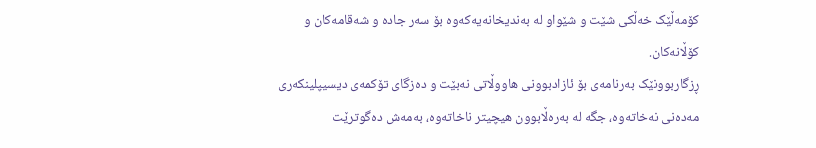کۆمەڵێک خەڵکی شێت و شێواو لە بەندیخانەیەکەوە بۆ سەر جادە و شەقامەکان و کۆڵانەکان.
ڕزگاربوونێک بەرنامەی بۆ ئازادبوونی هاووڵاتی نەبێت و دەزگای تۆکمەی دیسیپلینکەری مەدەنی نەخاتەوە، جگە لە بەرەڵابوون هیچیتر ناخاتەوە، بەمەش دەگوترێت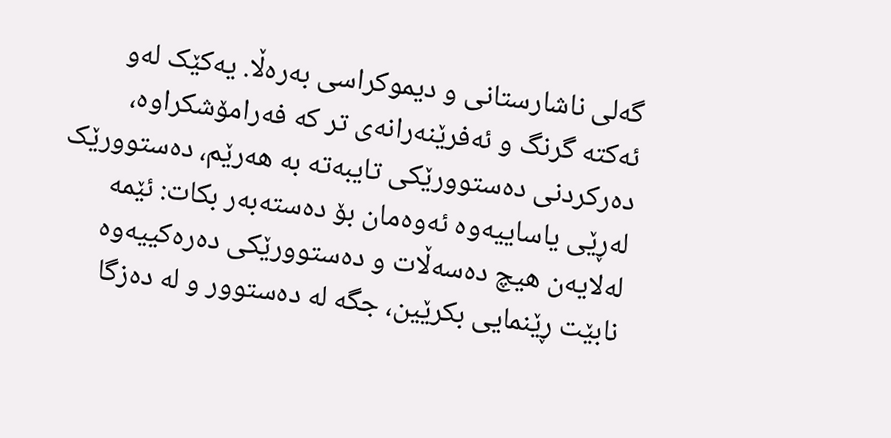گەلی ناشارستانی و دیموکراسی بەرەڵا. یەکێک لەو ئەکتە گرنگ و ئەفرێنەرانەی تر کە فەرامۆشکراوە، دەرکردنی دەستوورێکی تایبەتە بە هەرێم، دەستوورێک لەڕێی یاساییەوە ئەوەمان بۆ دەستەبەر بکات: ئێمە لەلایەن هیچ دەسەڵات و دەستوورێکی دەرەکییەوە نابێت ڕێنمایی بکرێین، جگە لە دەستوور و لە دەزگا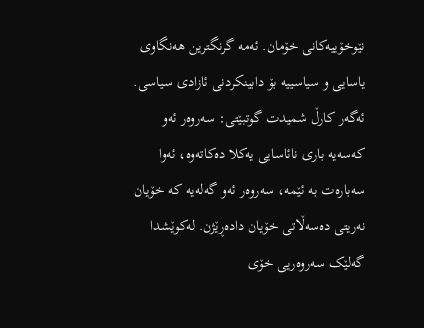نێوخۆییەکانی خۆمان. ئەمە گرنگترین هەنگاوی یاسایی و سیاسییە بۆ دابینکردنی ئازادی سیاسی. ئەگەر کارڵ شمیدت گوتبێتی: سەروەر ئەو کەسەیە باری نائاسایی یەکلا دەکاتەوە، ئەوا سەبارەت بە ئێمە، سەروەر ئەو گەلەیە کە خۆیان نەریتی دەسەڵاتی خۆیان دادەڕێژن. لەکوێشدا گەلێک سەروەریی خۆی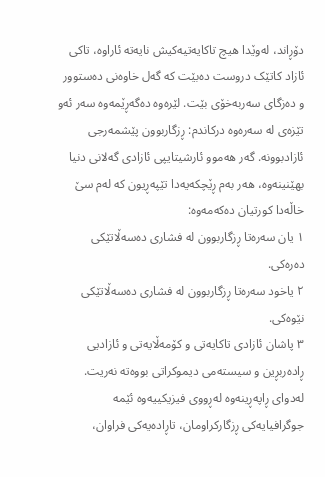دۆڕاند، لەوێدا هیچ تاکایەتیەکیش نایەتە ئاراوە، تاکی ئازاد کاتێک دروست دەبێت کە گەل خاوەنی دەستوور و دەزگای سەربەخۆی بێت. لێرەوە دەگەڕێمەوە سەر ئەو تێزەی لە سەرەوە درکاندم: ڕزگاربوون پێشمەرجی ئازادبوونە. گەر هەموو ئارشیتایپی ئازادی گەلانی دنیا بهێنینەوە، هەر بەم ڕێچکەیەدا تێپەڕیون کە لەم سێ خاڵەدا کورتیان دەکەمەوە:
١ یان سەرەتا ڕزگاربوون لە فشاری دەسەڵاتێکی دەرەکی.
٢ یاخود سەرەتا ڕزگاربوون لە فشاری دەسەڵاتێکی نێوەکی.
٣ پاشان ئازادی تاکایەتی و کۆمەڵایەتی و ئازادیی ڕادەربڕین و سیستەمی دیموکراتی بووەتە نەریت.
لەدوای ڕاپەڕینەوە لەڕووی فیزیکییەوە ئێمە جوگرافیایەکی ڕزگارکراومان، تاڕادەیەکی فراوان،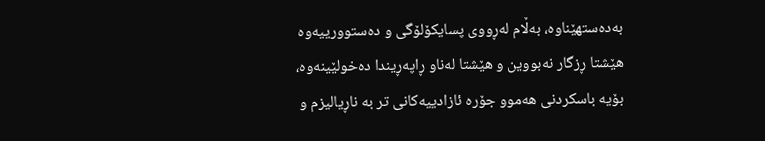بەدەستهێناوە، بەڵام لەڕووی پسایکۆلۆگی و دەستوورییەوە هێشتا ڕزگار نەبووین و هێشتا لەناو ڕاپەڕیندا دەخولێینەوە، بۆیە باسکردنی هەموو جۆرە ئازادییەکانی تر بە ناڕیالیزم و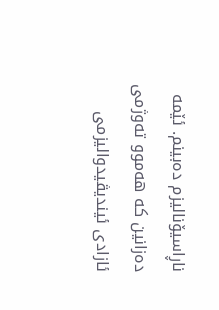ناڕاسیۆنالیزم دەبینم. ئێمە دەزانین کە هەموو تەوژمی ئازادی ئیندیڤیدوالیزمی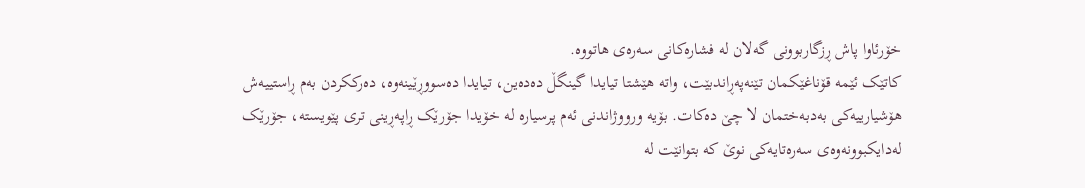خۆرئاوا پاش ڕزگاربوونی گەلان لە فشارەکانی سەرەی هاتووە.
کاتێک ئێمە قۆناغێکمان تێنەپەڕاندبێت، واتە هێشتا تیایدا گینگڵ دەدەین، تیایدا دەسووڕێینەوە، دەرککردن بەم ڕاستییەش هۆشیارییەکی بەدبەختمان لا چێ دەکات. بۆیە ورووژاندنی ئەم پرسیارە لە خۆیدا جۆرێک ڕاپەڕینی تری پێویستە، جۆرێک لەدایکبوونەوەی سەرەتایەکی نوێ کە بتوانێت لە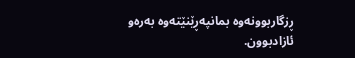ڕزگاربوونەوە بمانپەڕێنێتەوە بەرەو ئازادبوون.